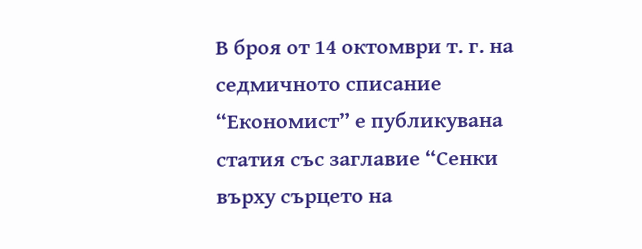В броя от 14 октомври т. г. на седмичното списание “Економист” е публикувана статия със заглавие “Сенки върху сърцето на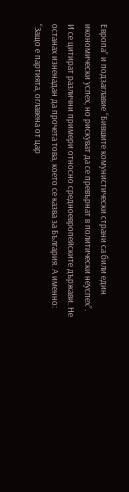Европа” и подзаглавие “Бившите комунистически страни са били един икономически успех, но рискуват да се превърнат в политически неуспех”. И се цитират различни примери относно средноевропейските държави. Не останах изненадан да прочета това, което се казва за България. А именно: “Защо е партията, оглавена от цар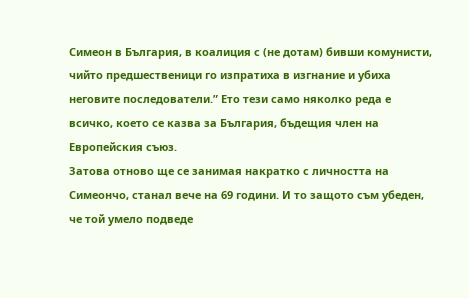Симеон в България, в коалиция с (не дотам) бивши комунисти, чийто предшественици го изпратиха в изгнание и убиха неговите последователи.” Ето тези само няколко реда е всичко, което се казва за България, бъдещия член на Европейския съюз.
Затова отново ще се занимая накратко с личността на Симеончо, станал вече на 69 години. И то защото съм убеден, че той умело подведе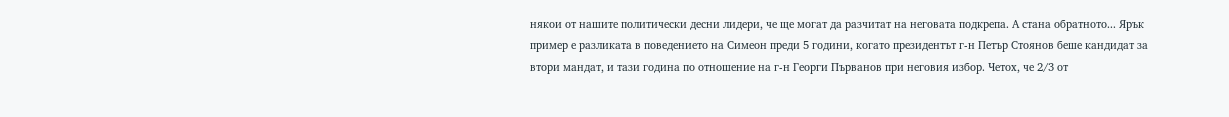някои от нашите политически десни лидери, че ще могат да разчитат на неговата подкрепа. А стана обратното... Ярък пример е разликата в поведението на Симеон преди 5 години, когато президентът г-н Петър Стоянов беше кандидат за втори мандат, и тази година по отношение на г-н Георги Първанов при неговия избор. Четох, че 2/3 от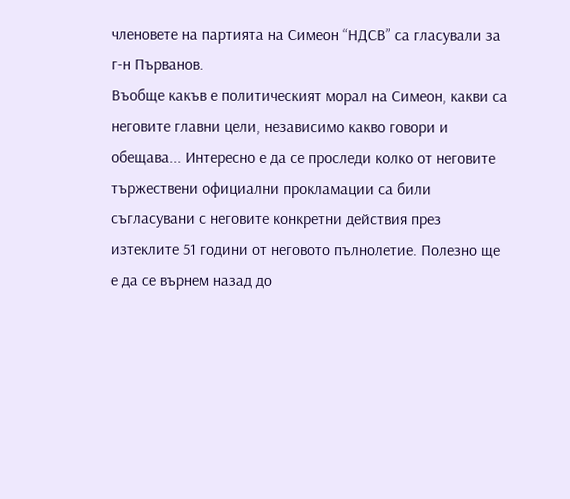членовете на партията на Симеон “НДСВ” са гласували за г-н Първанов.
Въобще какъв е политическият морал на Симеон, какви са неговите главни цели, независимо какво говори и обещава... Интересно е да се проследи колко от неговите тържествени официални прокламации са били съгласувани с неговите конкретни действия през изтеклите 51 години от неговото пълнолетие. Полезно ще е да се върнем назад до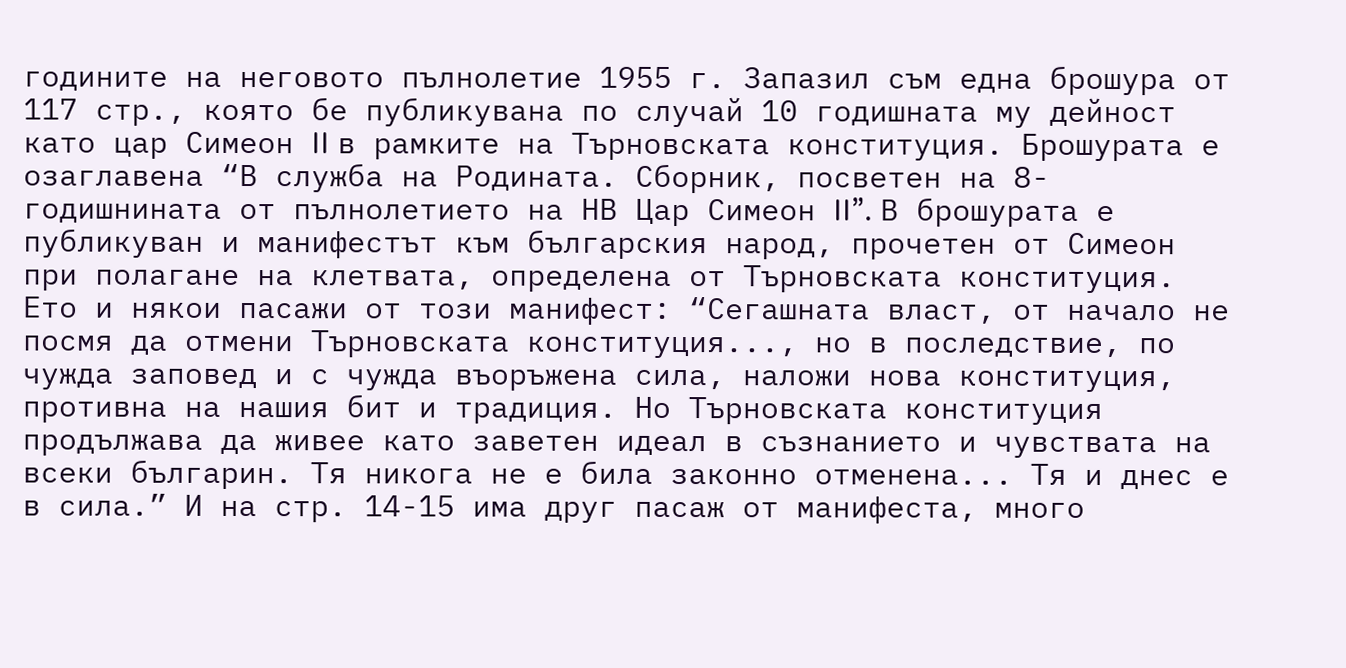годините на неговото пълнолетие 1955 г. Запазил съм една брошура от 117 стр., която бе публикувана по случай 10 годишната му дейност като цар Симеон II в рамките на Търновската конституция. Брошурата е озаглавена “В служба на Родината. Сборник, посветен на 8-годишнината от пълнолетието на НВ Цар Симеон II”. В брошурата е публикуван и манифестът към българския народ, прочетен от Симеон при полагане на клетвата, определена от Търновската конституция. Ето и някои пасажи от този манифест: “Сегашната власт, от начало не посмя да отмени Търновската конституция..., но в последствие, по чужда заповед и с чужда въоръжена сила, наложи нова конституция, противна на нашия бит и традиция. Но Търновската конституция продължава да живее като заветен идеал в съзнанието и чувствата на всеки българин. Тя никога не е била законно отменена... Тя и днес е в сила.” И на стр. 14-15 има друг пасаж от манифеста, много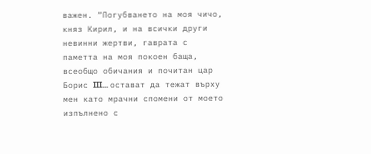важен. “Погубването на моя чичо, княз Кирил, и на всички други невинни жертви, гаврата с паметта на моя покоен баща, всеобщо обичания и почитан цар Борис III... остават да тежат върху мен като мрачни спомени от моето изпълнено с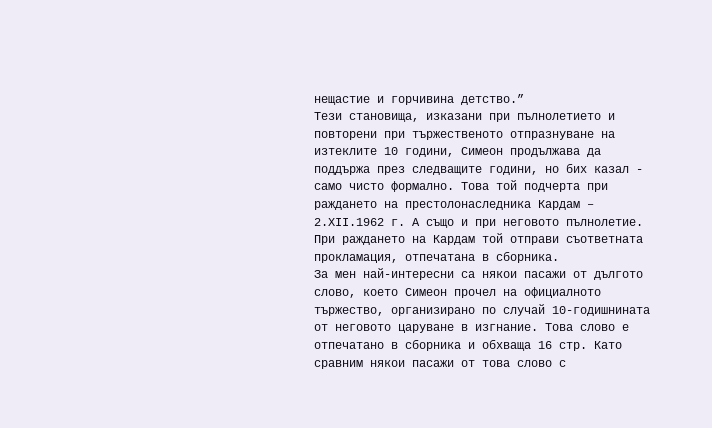нещастие и горчивина детство.”
Тези становища, изказани при пълнолетието и повторени при тържественото отпразнуване на изтеклите 10 години, Симеон продължава да поддържа през следващите години, но бих казал - само чисто формално. Това той подчерта при раждането на престолонаследника Кардам – 2.ХII.1962 г. А също и при неговото пълнолетие. При раждането на Кардам той отправи съответната прокламация, отпечатана в сборника.
За мен най-интересни са някои пасажи от дългото слово, което Симеон прочел на официалното тържество, организирано по случай 10-годишнината от неговото царуване в изгнание. Това слово е отпечатано в сборника и обхваща 16 стр. Като сравним някои пасажи от това слово с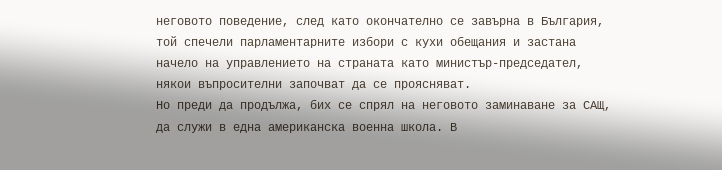неговото поведение, след като окончателно се завърна в България, той спечели парламентарните избори с кухи обещания и застана начело на управлението на страната като министър-председател, някои въпросителни започват да се проясняват.
Но преди да продължа, бих се спрял на неговото заминаване за САЩ, да служи в една американска военна школа. В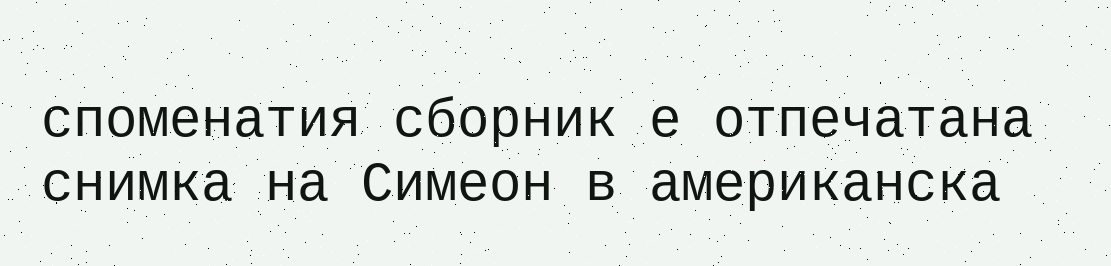споменатия сборник е отпечатана снимка на Симеон в американска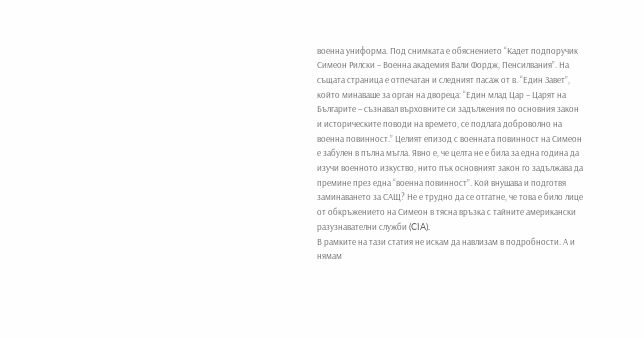военна униформа. Под снимката е обяснението “Кадет подпоручик Симеон Рилски – Военна академия Вали Фордж, Пенсилвания”. На същата страница е отпечатан и следният пасаж от в. “Един Завет”, който минаваше за орган на двореца: “Един млад Цар – Царят на Българите – съзнавал върховните си задължения по основния закон и историческите поводи на времето, се подлага доброволно на военна повинност.” Целият епизод с военната повинност на Симеон е забулен в пълна мъгла. Явно е, че целта не е била за една година да изучи военното изкуство, нито пък основният закон го задължава да премине през една “военна повинност”. Кой внушава и подготвя заминаването за САЩ? Не е трудно да се отгатне, че това е било лице от обкръжението на Симеон в тясна връзка с тайните американски разузнавателни служби (CIA).
В рамките на тази статия не искам да навлизам в подробности. А и нямам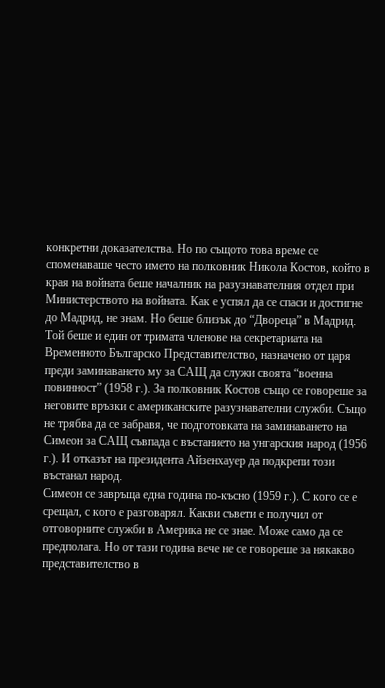конкретни доказателства. Но по същото това време се споменаваше често името на полковник Никола Костов, който в края на войната беше началник на разузнавателния отдел при Министерството на войната. Как е успял да се спаси и достигне до Мадрид, не знам. Но беше близък до “Двореца” в Мадрид. Той беше и един от тримата членове на секретариата на Временното Българско Представителство, назначено от царя преди заминаването му за САЩ да служи своята “военна повинност” (1958 г.). За полковник Костов също се говореше за неговите връзки с американските разузнавателни служби. Също не трябва да се забравя, че подготовката на заминаването на Симеон за САЩ съвпада с въстанието на унгарския народ (1956 г.). И отказът на президента Айзенхауер да подкрепи този въстанал народ.
Симеон се завръща една година по-късно (1959 г.). С кого се е срещал, с кого е разговарял. Какви съвети е получил от отговорните служби в Америка не се знае. Може само да се предполага. Но от тази година вече не се говореше за някакво представителство в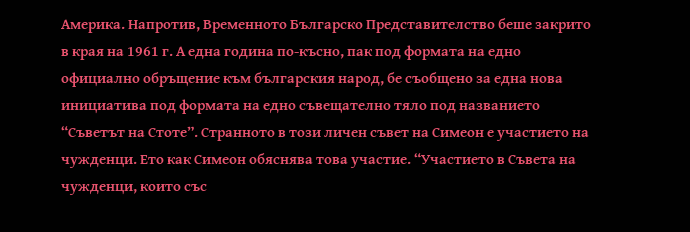Америка. Напротив, Временното Българско Представителство беше закрито в края на 1961 г. А една година по-късно, пак под формата на едно официално обръщение към българския народ, бе съобщено за една нова инициатива под формата на едно съвещателно тяло под названието “Съветът на Стоте”. Странното в този личен съвет на Симеон е участието на чужденци. Ето как Симеон обяснява това участие. “Участието в Съвета на чужденци, които със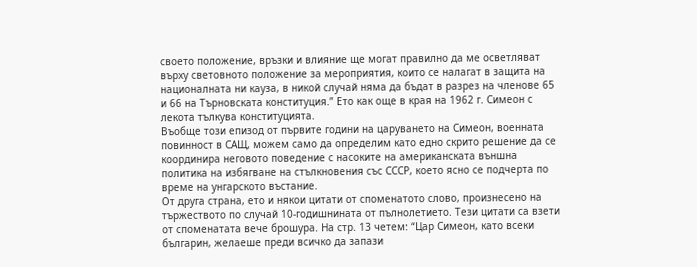своето положение, връзки и влияние ще могат правилно да ме осветляват върху световното положение за мероприятия, които се налагат в защита на националната ни кауза, в никой случай няма да бъдат в разрез на членове 65 и 66 на Търновската конституция.” Ето как още в края на 1962 г. Симеон с лекота тълкува конституцията.
Въобще този епизод от първите години на царуването на Симеон, военната повинност в САЩ, можем само да определим като едно скрито решение да се координира неговото поведение с насоките на американската външна политика на избягване на стълкновения със СССР, което ясно се подчерта по време на унгарското въстание.
От друга страна, ето и някои цитати от споменатото слово, произнесено на тържеството по случай 10-годишнината от пълнолетието. Тези цитати са взети от споменатата вече брошура. На стр. 13 четем: “Цар Симеон, като всеки българин, желаеше преди всичко да запази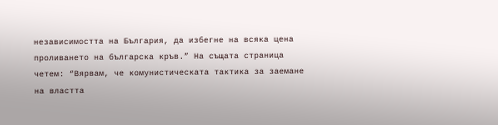независимостта на България, да избегне на всяка цена проливането на българска кръв.” На същата страница четем: “Вярвам, че комунистическата тактика за заемане на властта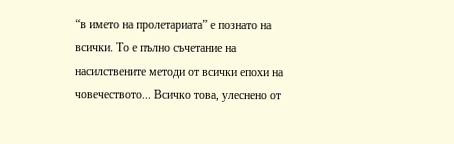“в името на пролетариата” е познато на всички. То е пълно съчетание на насилствените методи от всички епохи на човечеството... Всичко това, улеснено от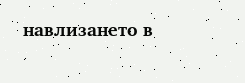навлизането в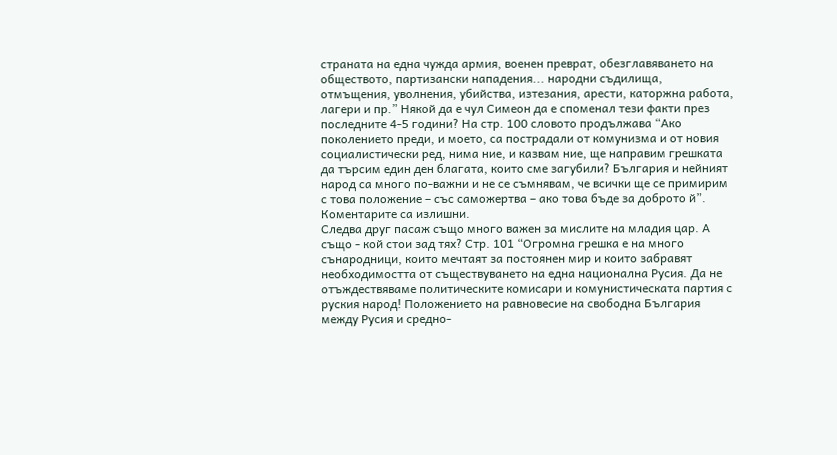страната на една чужда армия, военен преврат, обезглавяването на обществото, партизански нападения... народни съдилища, отмъщения, уволнения, убийства, изтезания, арести, каторжна работа, лагери и пр.” Някой да е чул Симеон да е споменал тези факти през последните 4-5 години? На стр. 100 словото продължава “Ако поколението преди, и моето, са пострадали от комунизма и от новия социалистически ред, нима ние, и казвам ние, ще направим грешката да търсим един ден благата, които сме загубили? България и нейният народ са много по-важни и не се съмнявам, че всички ще се примирим с това положение – със саможертва – ако това бъде за доброто й”. Коментарите са излишни.
Следва друг пасаж също много важен за мислите на младия цар. А също - кой стои зад тях? Стр. 101 “Огромна грешка е на много сънародници, които мечтаят за постоянен мир и които забравят необходимостта от съществуването на една национална Русия. Да не отъждествяваме политическите комисари и комунистическата партия с руския народ! Положението на равновесие на свободна България между Русия и средно-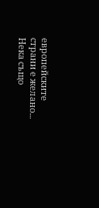европейските страни е желано... Нека също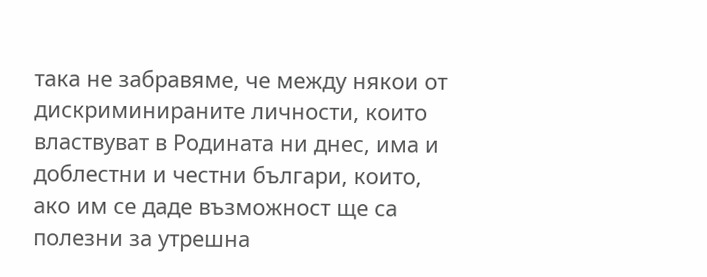така не забравяме, че между някои от дискриминираните личности, които властвуват в Родината ни днес, има и доблестни и честни българи, които, ако им се даде възможност ще са полезни за утрешна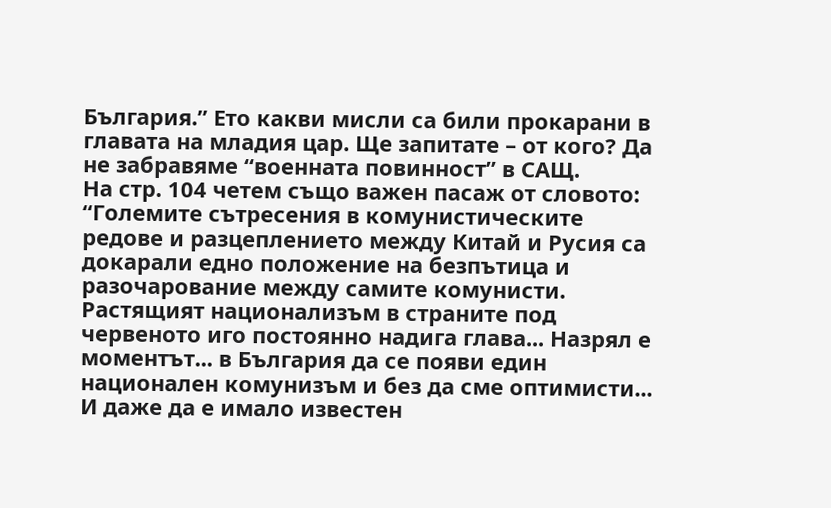България.” Ето какви мисли са били прокарани в главата на младия цар. Ще запитате – от кого? Да не забравяме “военната повинност” в САЩ.
На стр. 104 четем също важен пасаж от словото: “Големите сътресения в комунистическите редове и разцеплението между Китай и Русия са докарали едно положение на безпътица и разочарование между самите комунисти. Растящият национализъм в страните под червеното иго постоянно надига глава... Назрял е моментът... в България да се появи един национален комунизъм и без да сме оптимисти... И даже да е имало известен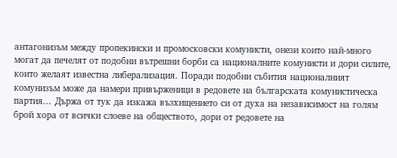антагонизъм между пропекински и промосковски комунисти, онези които най-много могат да печелят от подобни вътрешни борби са националните комунисти и дори силите, които желаят известна либерализация. Поради подобни събития националният комунизъм може да намери привърженици в редовете на българската комунистическа партия... Държа от тук да изкажа възхищението си от духа на независимост на голям брой хора от всички слоеве на обществото, дори от редовете на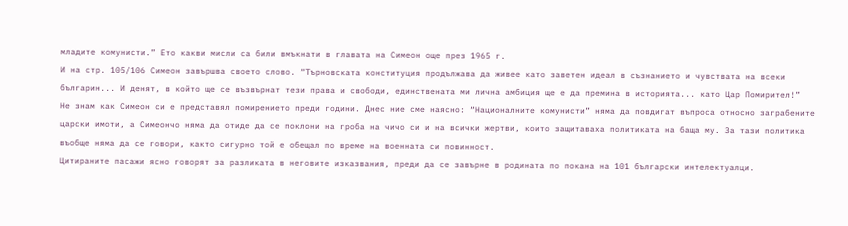младите комунисти.” Ето какви мисли са били вмъкнати в главата на Симеон още през 1965 г.
И на стр. 105/106 Симеон завършва своето слово. “Търновската конституция продължава да живее като заветен идеал в съзнанието и чувствата на всеки българин... И денят, в който ще се възвърнат тези права и свободи, единствената ми лична амбиция ще е да премина в историята... като Цар Помирител!”
Не знам как Симеон си е представял помирението преди години. Днес ние сме наясно: “Националните комунисти” няма да повдигат въпроса относно заграбените царски имоти, а Симеончо няма да отиде да се поклони на гроба на чичо си и на всички жертви, които защитаваха политиката на баща му. За тази политика въобще няма да се говори, както сигурно той е обещал по време на военната си повинност.
Цитираните пасажи ясно говорят за разликата в неговите изказвания, преди да се завърне в родината по покана на 101 български интелектуалци.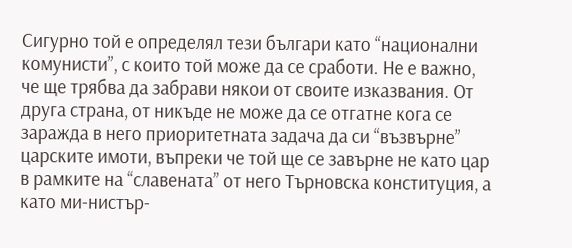Сигурно той е определял тези българи като “национални комунисти”, с които той може да се сработи. Не е важно, че ще трябва да забрави някои от своите изказвания. От друга страна, от никъде не може да се отгатне кога се заражда в него приоритетната задача да си “възвърне” царските имоти, въпреки че той ще се завърне не като цар в рамките на “славената” от него Търновска конституция, а като ми-нистър-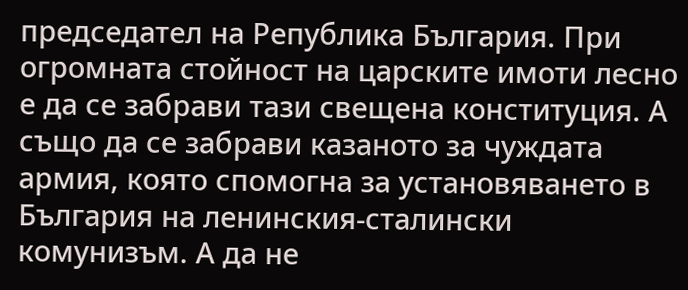председател на Република България. При огромната стойност на царските имоти лесно е да се забрави тази свещена конституция. А също да се забрави казаното за чуждата армия, която спомогна за установяването в България на ленинския-сталински комунизъм. А да не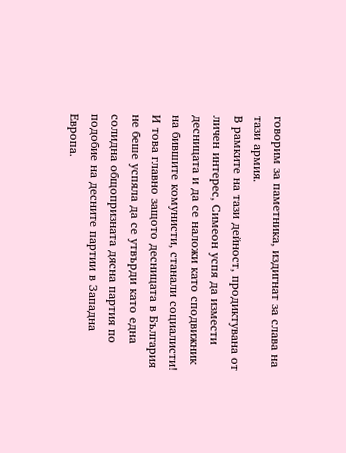говорим за паметника, издигнат за слава на тази армия.
В рамките на тази дейност, продиктувана от личен интерес, Симеон успя да измести десницата и да се наложи като сподвижник на бившите комунисти, станали социалисти! И това главно защото десницата в България не беше успяла да се утвърди като една солидна общопризната дясна партия по подобие на десните партии в Западна Европа.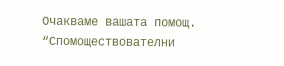Очакваме вашата помощ. “Спомоществователни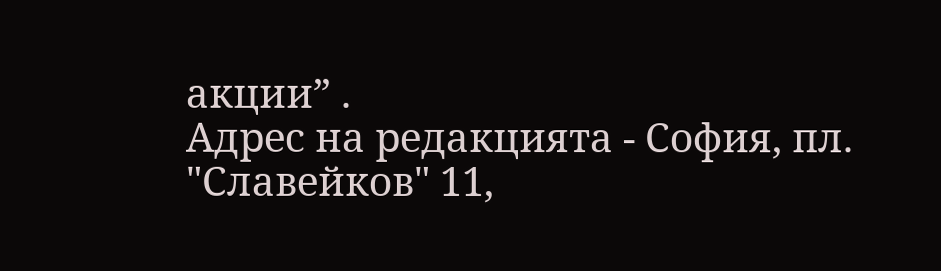акции” .
Адрес на редакцията - София, пл. "Славейков" 11,